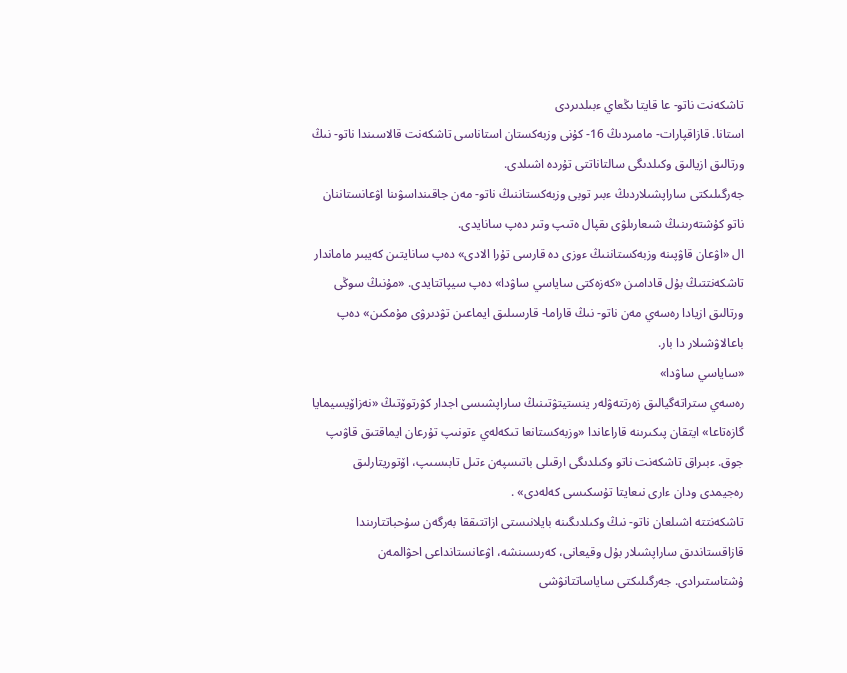تاشكەنت ناتو- عا قايتا ىڭعاي ءبىلدىردى
استانا. قازاقپارات- مامىردىڭ 16- كۇنى وزبەكستان استاناسى تاشكەنت قالاسىندا ناتو- نىڭ ورتالىق ازيالىق وكىلدىگى سالتاناتتى تۇردە اشىلدى.
جەرگىلىكتى ساراپشىلاردىڭ ءبىر توبى وزبەكستاننىڭ ناتو- مەن جاقىنداسۋىنا اۋعانستاننان ناتو كۇشتەرىنىڭ شىعارىلۋى ىقپال ەتىپ وتىر دەپ سانايدى.
ال «اۋعان قاۋپىنە وزبەكستاننىڭ ءوزى دە قارسى تۇرا الادى» دەپ سانايتىن كەيبىر ماماندار تاشكەنتتىڭ بۇل قادامىن «كەزەكتى ساياسي ساۋدا» دەپ سيپاتتايدى. «مۇنىڭ سوڭى ورتالىق ازيادا رەسەي مەن ناتو- نىڭ قاراما- قارسىلىق ايماعىن تۋدىرۋى مۇمكىن» دەپ باعالاۋشىلار دا بار.
«ساياسي ساۋدا»
رەسەي ستراتەگيالىق زەرتتەۋلەر ينستيتۋتىنىڭ ساراپشىسى اجدار كۋرتوۆتىڭ «نەزاۆيسيمايا گازەتاعا» ايتقان پىكىرىنە قاراعاندا «وزبەكستانعا تىكەلەي ءتونىپ تۇرعان ايماقتىق قاۋىپ جوق. ءبىراق تاشكەنت ناتو وكىلدىگى ارقىلى باتىسپەن ءتىل تابىسىپ، اۆتوريتارلىق رەجيمدى ودان ءارى نىعايتا تۇسكىسى كەلەدى» .
تاشكەنتتە اشىلعان ناتو- نىڭ وكىلدىگىنە بايلانىستى ازاتتىققا بەرگەن سۇحباتتارىندا قازاقستاندىق ساراپشىلار بۇل وقيعانى، كەرىسىنشە، اۋعانستانداعى احۋالمەن ۇشتاستىرادى. جەرگىلىكتى ساياساتتانۋشى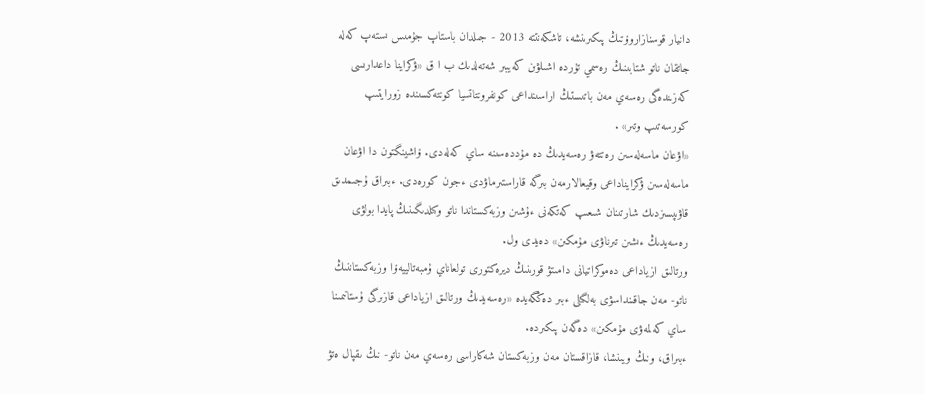دانيار قوسنازاروۆتىڭ پىكىرىنشە، تاشكەنتتە 2013 - جىلدان باستاپ جۇمىس ىستەپ كەلە جاتقان ناتو شتابىنىڭ رەسمي تۇردە اشىلۋىن كەيبىر شەتەلدىك ب ا ق «ۋكراينا داعدارىسى كەزىندەگى رەسەي مەن باتىستىڭ اراسىنداعى كونفرونتاتسيا كونتەكسىندە زورايتىپ كورسەتىپ وتىر» .
«اۋعان ماسەلەسىن رەتتەۋ رەسەيدىڭ دە مۇددەسىنە ساي كەلەدى. ۆاشينگتون دا اۋعان ماسەلەسىن ۋكرايناداعى وقيعالارمەن بىرگە قاراستىرماۋدى ءجون كورەدى. ءبىراق ۇجىمدىق قاۋىپسىزدىك شارتىنان شىعىپ كەتكەنى ءۇشىن وزبەكستاندا ناتو وكىلدىگىنىڭ پايدا بولۋى رەسەيدىڭ ءىشىن تىرناۋى مۇمكىن» دەيدى ول.
ورتالىق ازياداعى دەموكراتيانى دامىتۋ قورىنىڭ ديرەكتورى تولعاناي ۇمبەتالييەۆا وزبەكستاننىڭ ناتو- مەن جاقىنداسۋى بەلگىلى ءبىر دەڭگەيدە «رەسەيدىڭ ورتالىق ازياداعى قازىرگى ۇستانىمىنا ساي كەلمەۋى مۇمكىن» دەگەن پىكىردە.
ءبىراق، ونىڭ ويىنشا، قازاقستان مەن وزبەكستان شەكاراسى رەسەي مەن ناتو- نىڭ ىقپال ەتۋ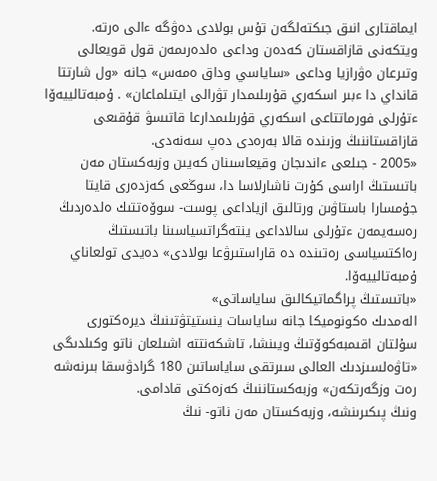ايماقتارى انىق جىكتەلگەن تۇس بولادى دەۋگە ءالى ەرتە. ويتكەنى قازاقستان كەدەن وداعى ەلدەرىمەن قول قويعالى وتىرعان ەۋرازيا وداعى «ساياسي وداق ەمەس» جانە «ول شارتتا قانداي دا ءبىر اسكەري قۇرىلىمدار تۋرالى ايتىلماعان» . ۇمبەتالييەۆا ءتۇرلى فورماتتاعى اسكەري قۇرىلىمدارعا قاتىسۋ قۇقىعى قازاقستاننىڭ وزىندە قالا بەرەدى دەپ سەنەدى.
«2005 - جىلعى ءاندىجان وقيعاسىنان كەيىن وزبەكستان مەن باتىستىڭ اراسى كۇرت ناشارلاسا دا، سوڭعى كەزدەرى قايتا جۇمسارا باستاۋىن ورتالىق ازياداعى پوست- سوۆەتتىك ەلدەردىڭ رەسەيمەن ءتۇرلى سالاداعى ينتەگراتسياسىنا باتىستىڭ رەاكتسياسى رەتىندە دە قاراستىرۋعا بولادى» دەيدى تولعاناي ۇمبەتالييەۆا.
«باتىستىڭ پراگماتيكالىق ساياساتى»
الەمدىك ەكونوميكا جانە ساياسات ينستيتۋتىنىڭ ديرەكتورى سۇلتان اقىمبەكوۆتىڭ ويىنشا، تاشكەنتتە اشىلعان ناتو وكىلدىگى «تاۋەلسىزدىك العالى سىرتقى ساياساتىن 180 گرادۋسقا بىرنەشە رەت وزگەرتكەن» وزبەكستاننىڭ كەزەكتى قادامى.
ونىڭ پىكىرىنشە، وزبەكستان مەن ناتو- نىڭ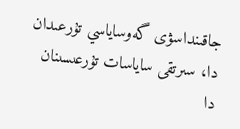جاقىنداسۋى گەوساياسي تۇرعىدان دا، سىرتقى ساياسات تۇرعىسىنان دا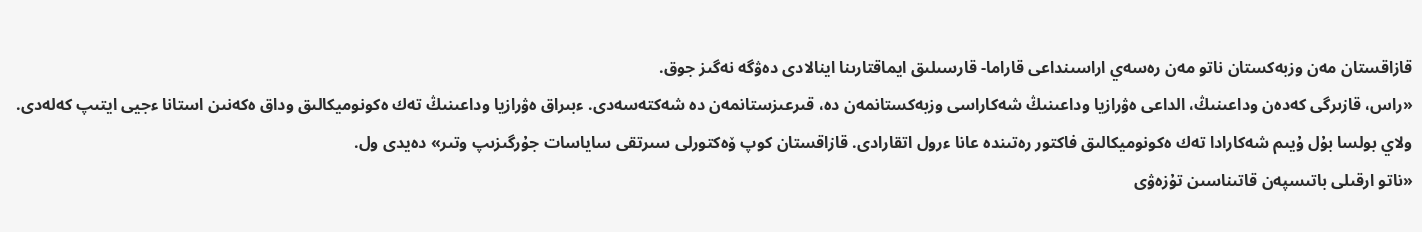قازاقستان مەن وزبەكستان ناتو مەن رەسەي اراسىنداعى قاراما- قارسىلىق ايماقتارىنا اينالادى دەۋگە نەگىز جوق.
«راس، قازىرگى كەدەن وداعىنىڭ، الداعى ەۋرازيا وداعىنىڭ شەكاراسى وزبەكستانمەن دە، قىرعىزستانمەن دە شەكتەسەدى. ءبىراق ەۋرازيا وداعىنىڭ تەك ەكونوميكالىق وداق ەكەنىن استانا ءجيى ايتىپ كەلەدى. ولاي بولسا بۇل ۇيىم شەكارادا تەك ەكونوميكالىق فاكتور رەتىندە عانا ءرول اتقارادى. قازاقستان كوپ ۆەكتورلى سىرتقى ساياسات جۇرگىزىپ وتىر» دەيدى ول.
«ناتو ارقىلى باتىسپەن قاتىناسىن تۇزەۋى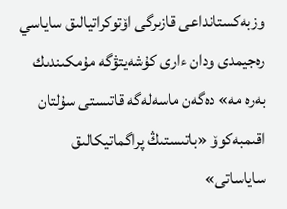وزبەكستانداعى قازىرگى اۆتوكراتيالىق ساياسي رەجيمدى ودان ءارى كۇشەيتۋگە مۇمكىندىك بەرە مە» دەگەن ماسەلەگە قاتىستى سۇلتان اقىمبەكوۆ «باتىستىڭ پراگماتيكالىق ساياساتى»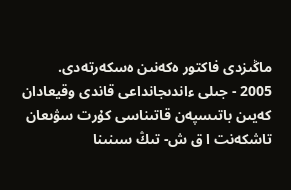ماڭىزدى فاكتور ەكەنىن ەسكەرتەدى.
2005 - جىلى ءاندىجانداعى قاندى وقيعادان كەيىن باتىسپەن قاتىناسى كۇرت سۋىعان تاشكەنت ا ق ش- تىڭ سىنىنا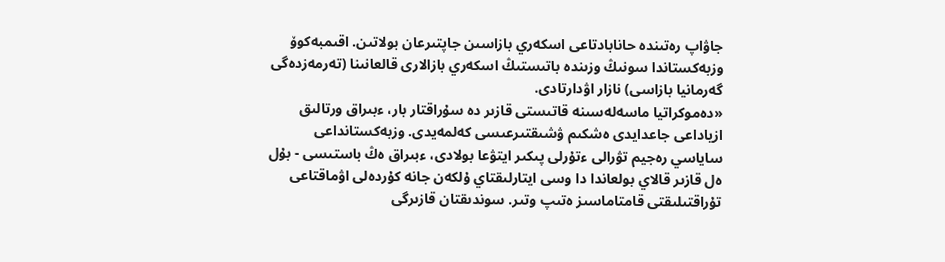جاۋاپ رەتىندە حانابادتاعى اسكەري بازاسىن جاپتىرعان بولاتىن. اقىمبەكوۆ وزبەكستاندا سونىڭ وزىندە باتىستىڭ اسكەري بازالارى قالعانىنا (تەرمەزدەگى گەرمانيا بازاسى) نازار اۋدارتادى.
«دەموكراتيا ماسەلەسىنە قاتىستى قازىر دە سۇراقتار بار، ءبىراق ورتالىق ازياداعى جاعدايدى ەشكىم ۋشىقتىرعىسى كەلمەيدى. وزبەكستانداعى ساياسي رەجيم تۋرالى ءتۇرلى پىكىر ايتۋعا بولادى، ءبىراق ەڭ باستىسى - بۇل ەل قازىر قالاي بولعاندا دا وسى ايتارلىقتاي ۇلكەن جانە كۇردەلى اۋماقتاعى تۇراقتىلىقتى قامتاماسىز ەتىپ وتىر. سوندىقتان قازىرگى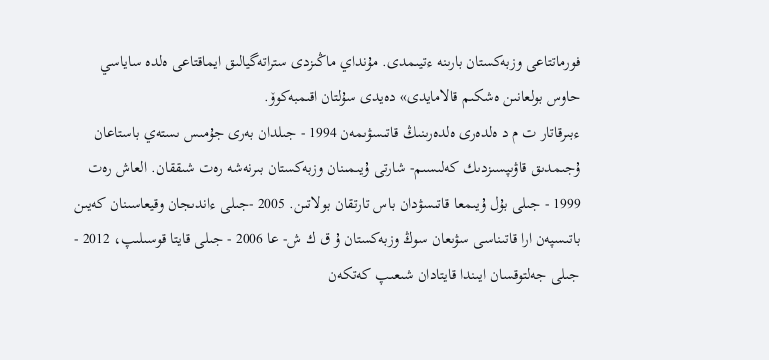فورماتتاعى وزبەكستان بارىنە ءتيىمدى. مۇنداي ماڭىزدى ستراتەگيالىق ايماقتاعى ەلدە ساياسي حاوس بولعانىن ەشكىم قالامايدى» دەيدى سۇلتان اقىمبەكوۆ.
ءبىرقاتار ت م د ەلدەرى ەلدەرىنىڭ قاتىسۋىمەن 1994 - جىلدان بەرى جۇمىس ىستەي باستاعان ۇجىمدىق قاۋىپسىزدىك كەلىسىم- شارتى ۇيىمىنان وزبەكستان بىرنەشە رەت شىققان. العاش رەت 1999 - جىلى بۇل ۇيىمعا قاتىسۋدان باس تارتقان بولاتىن. 2005 -جىلى ءاندىجان وقيعاسىنان كەيىن باتىسپەن ارا قاتىناسى سۋىعان سوڭ وزبەكستان ۇ ق ك ش- عا 2006 - جىلى قايتا قوسىلىپ، 2012 - جىلى جەلتوقسان ايىندا قايتادان شىعىپ كەتكەن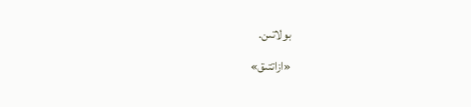بولاتىن.
«ازاتتىق»